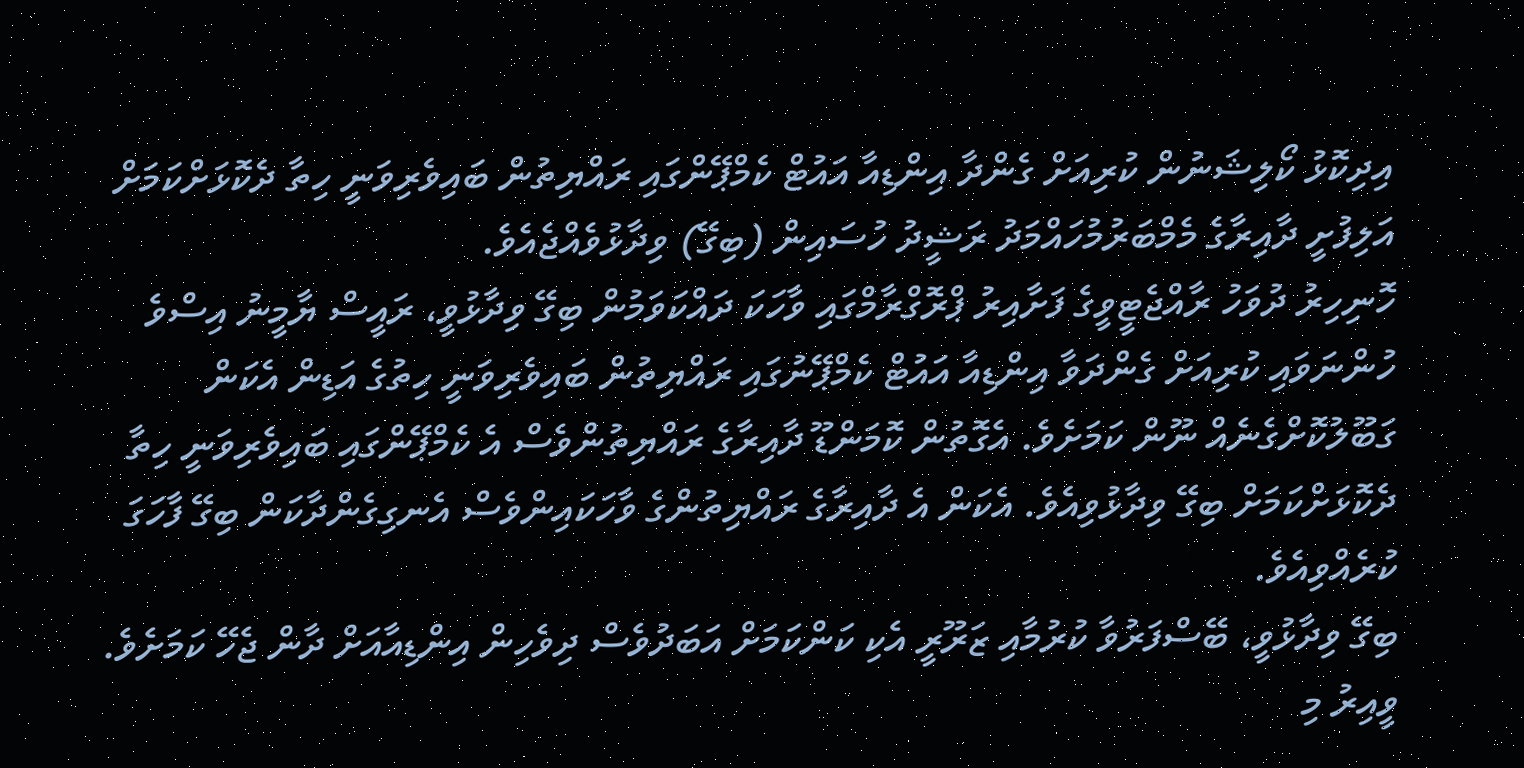އިދިކޮޅު ކޯލިޝަނުން ކުރިއަށް ގެންދާ އިންޑިއާ އައުޓް ކެމްޕޭންގައި ރައްޔިތުން ބައިވެރިވަނީ ހިތާ ދެކޮޅަށްކަމަށް އަލިފުށީ ދާއިރާގެ މެމްބަރުމުހައްމަދު ރަޝީދު ހުސައިން (ބިގޭ) ވިދާޅުވެއްޖެއެވެ.
ހޮނިހިރު ދުވަހު ރާއްޖެޓީވީގެ ފަށާއިރު ޕްރޮގްރާމްގައި ވާހަކަ ދައްކަވަމުން ބިގޭ ވިދާޅުވީ، ރައީސް ޔާމީނު އިސްވެ ހުންނަވައި ކުރިއަށް ގެންދަވާ އިންޑިއާ އައުޓް ކެމްޕޭނުގައި ރައްޔިތުން ބައިވެރިވަނީ ހިތުގެ އަޑިން އެކަން ގަބޫލުކޮށްގެނެއް ނޫން ކަމަށެވެ. އެގޮތުން ކޮމަންޑޫ ދާއިރާގެ ރައްޔިތުންވެސް އެ ކެމްޕޭންގައި ބައިވެރިވަނީ ހިތާ ދެކޮޅަށްކަމަށް ބިގޭ ވިދާޅުވިއެވެ. އެކަން އެ ދާއިރާގެ ރައްޔިތުންގެ ވާހަކައިންވެސް އެނގިގެންދާކަން ބިގޭ ފާހަގަ ކުރެއްވިއެވެ.
ބިގޭ ވިދާޅުވީ، ބޭސްފަރުވާ ކުރުމާއި ޒަރޫރީ އެކި ކަންކަމަށް އަބަދުވެސް ދިވެހިން އިންޑިއާއަށް ދާން ޖެހޭ ކަމަށެވެ. ވީއިރު މި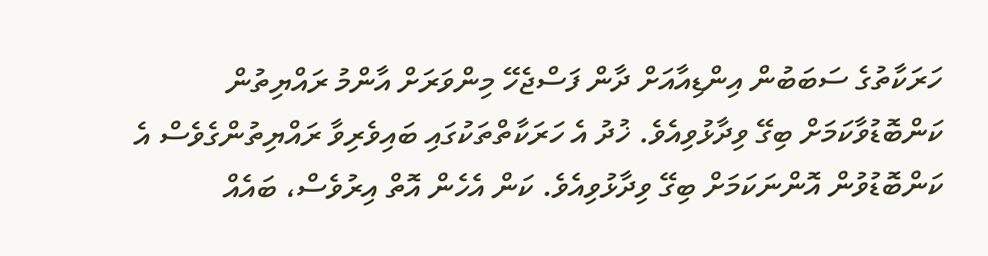ހަރަކާތުގެ ސަބަބުން އިންޑިއާއަށް ދާން ފަސްޖެހޭ މިންވަރަށް އާންމު ރައްޔިތުން ކަންބޮޑުވާކަމަށް ބިގޭ ވިދާޅުވިއެވެ. ޚުދު އެ ހަރަކާތްތަކުގައި ބައިވެރިވާ ރައްޔިތުންގެވެސް އެ ކަންބޮޑުވުން އޮންނަކަމަށް ބިގޭ ވިދާޅުވިއެވެ. ކަން އެހެން އޮތް އިރުވެސް، ބައެއް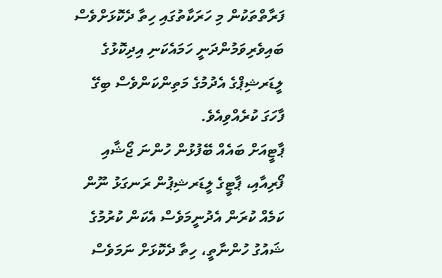ފަރާތްތަކުން މި ހަރަކާތުގައި ހިތާ ދެކޮޅަށްވެސް ބައިވެރިވަމުންދަނީ ހަމައެކަނި އިދިކޮޅުގެ ލީޑަރޝިޕްގެ އެދުމުގެ މަތިންކަންވެސް ބިގޭ ފާހަގަ ކުރެއްވިއެވެ.
ޕާޓީއަށް ބައެއް ބޭފުޅުން ހުންނަ ޖޯޝާއި ފޯރިއާއި، ޕާޓީގެ ލީޑަރޝިޕުން ރަނގަޅު ނޫން ކަމެއް ކުރަން އެދުނީމަވެސް އެކަން ކުރުމުގެ ޝައުގު ހުންނާތީ، ހިތާ ދެކޮޅަށް ނަމަވެސް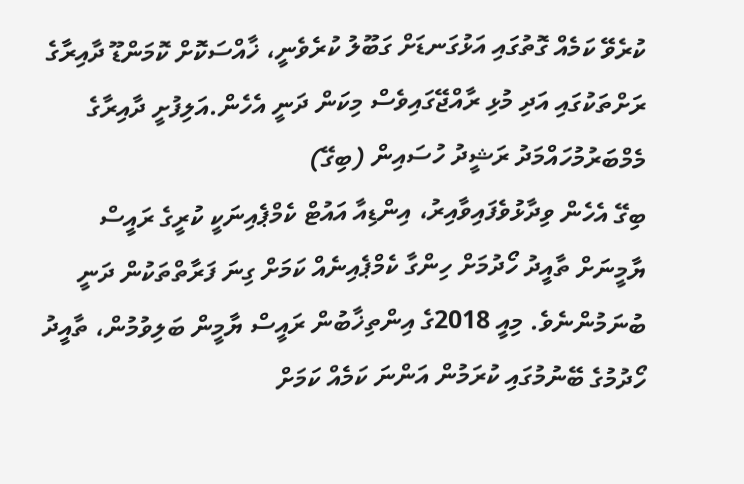ކުރެވޭ ކަމެއް ގޮތުގައި އަޅުގަނޑަށް ގަބޫލު ކުރެވެނީ، ޚާއްސަކޮށް ކޮމަންޑޫ ދާއިރާގެ ރަށްތަކުގައި އަދި މުޅި ރާއްޖޭގައިވެސް މިކަން ދަނީ އެހެން.އަލިފުށީ ދާއިރާގެ މެމްބަރުމުހައްމަދު ރަޝީދު ހުސައިން (ބިގޭ)
ބިގޭ އެހެން ވިދާޅުވެފައިވާއިރު، އިންޑިއާ އައުޓް ކެމްޕެއިނަކީ ކުރީގެ ރައީސް ޔާމީނަށް ތާއީދު ހޯދުމަށް ހިންގާ ކެމްޕެއިނެއް ކަމަށް ގިނަ ފަރާތްތަކުން ދަނީ ބުނަމުންނެވެ. މިއީ 2018ގެ އިންތިޚާބުން ރައީސް ޔާމީން ބަލިވުމުން، ތާއީދު ހޯދުމުގެ ބޭނުމުގައި ކުރަމުން އަންނަ ކަމެއް ކަމަށް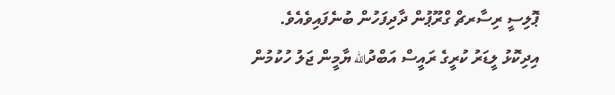ޕޮލިސީ ރިސާރޗް ގްރޫޕުން ދާދިފަހުން ބުނެފައިވެއެވެ.
އިދިކޮޅު ލީޑަރު ކުރީގެ ރައީސް އަބްދުالله ޔާމީން ޖަލު ހުކުމުން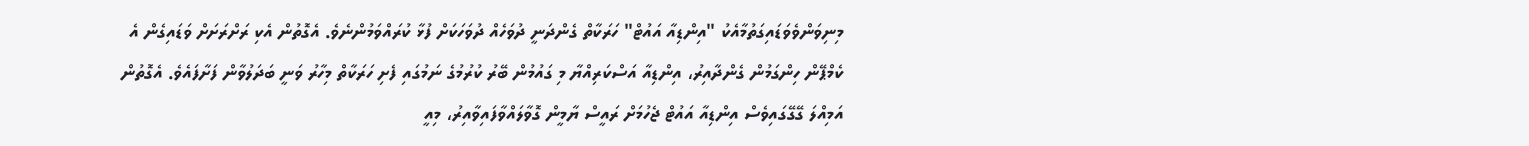މިނިވަންވެވަޑައިގަތުމާއެކު "އިންޑިއާ އައުޓް" ހަރަކާތް ގެންދަނީ ދުވަހެއް ދުވަހަކަށް ފުޅާ ކުރައްވަމުންނެވެ. އެގޮތުން އެކި ރަށްރަށަށް ވަޑައިގެން އެ ކެމްޕޭން ހިންގަމުން ގެންދާއިރު، އިންޑިއާ އަސްކަރިއްޔާ މި ގައުމުން ބޭރު ކުރުމުގެ ނަމުގައި ފެށި ހަރަކާތް މިހާރު ވަނީ ބަދަލުވާން ފަށާފައެވެ. އެގޮތުން އަމިއްލަ ގޭގޭގައިވެސް އިންޑިއާ އައުޓް ޖެހުމަށް ރައީސް ޔާމީން ގޮވާލައްވާފައިވާއިރު، މިއީ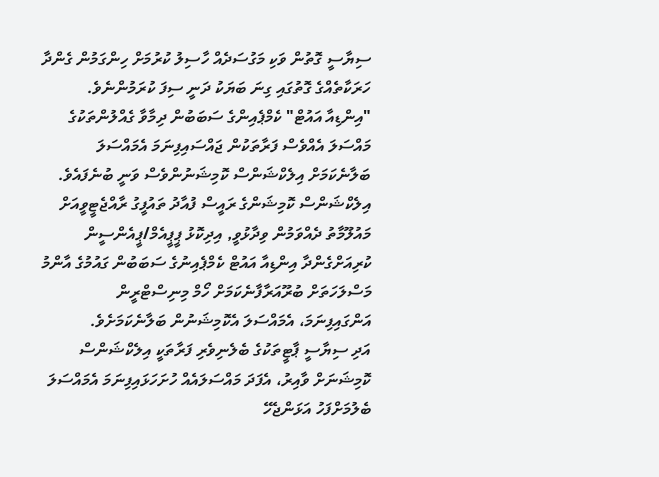ސިޔާސީ ގޮތުން ވަކި މަގުސަދެއް ހާސިލު ކުރުމަށް ހިންގަމުން ގެންދާ ހަރަކާތެއްގެ ގޮތުގައި ގިނަ ބަޔަކު ދަނީ ސިފަ ކުރަމުންނެވެ.
"އިންޑިއާ އައުޓް" ކެމްޕެއިންގެ ސަބަބުން ދިމާވާ ގެއްލުންތަކުގެ މައްސަލަ އެއްވެސް ފަރާތަކުން ޖައްސައިފިނަމަ އެމައްސަލަ ބަލާނެކަމަށް އިލެކްޝަންސް ކޮމިޝަނުންވެސް ވަނީ ބުނެފައެވެ. އިލެކްޝަންސް ކޮމިޝަންގެ ރައީސް ފުއާދު ތައުފީގު ރާއްޖެޓީވީއަށް މައުލޫމާތު ދެއްވަމުން ވިދާޅުވީ, އިދިކޮޅު ޕީޕީއެމް/ޕީއެންސީން ކުރިއަށްގެންދާ އިންޑިއާ އައުޓް ކެމްޕެއިނުގެ ސަބަބުން ގައުމުގެ އާންމު މަސްލަހަތަށް ބުރޫއަރާފާނެކަމަށް ހޯމް މިނިސްޓްރީން އަންގައިފިނަމަ، އެމައްސަލަ އެކޮމިޝަނުން ބަލާނެކަމަށެވެ.
އަދި ސިޔާސީ ޕާޓީތަކުގެ ބެލެނިވެރި ފަރާތަކީ އިލެކްޝަންސް ކޮމިޝަނަށް ވާއިރު، އެފަދަ މައްސަލައެއް ހުށަހަޅައިފިނަމަ އެމައްސަލަ ބެލުމަށްފަހު އަޅަންޖެހޭ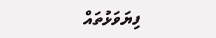ފިޔަވަޅުތައް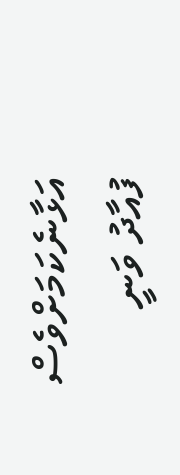އަޅާނެކަމަށްވެސް ފުއާދު ވަނީ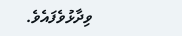ވިދާޅުވެފައެވެ.